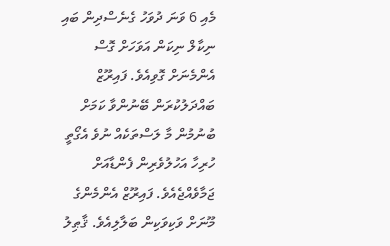މެއި 6 ވަނަ ދުވަހު ގެނެސްދިން ބައި
ނިކާލް ނިކަން އަވަހަށް ގޮސް އެންމެނަށް ގޮވިއެވެ. ފައިރޫޒް ބައްދަލުކުރަން ބޭނުންވާ ކަމަށް ބުނުމުން މާ ލަސްތަކެއް ނުވެ އެގޯތީ ހުރިހާ އަހުލުވެރިން ފެންޑާއަށް ޖަމާވެއްޖެއެވެ. ފައިރޫޒް އެންމެންގެ މޫނަށް ވަކިވަކިން ބަލާލިއެވެ. ޤާޠިލު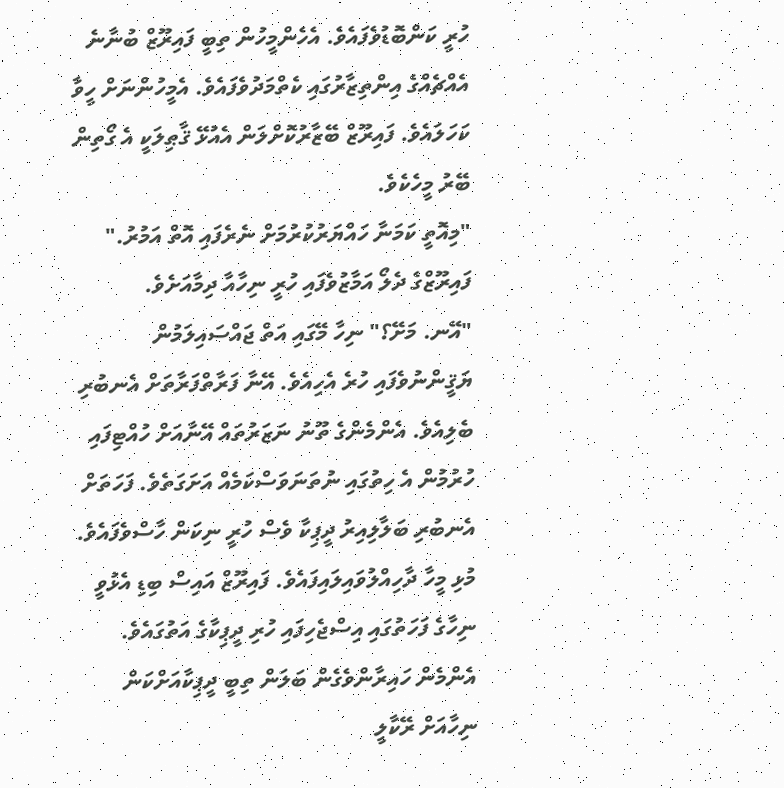ހުރީ ކަންބޮޑުވެފައެވެ. އެހެންމީހުން ތިބީ ފައިރޫޒް ބުނާނެ އެއްޗެއްގެ އިންތިޒާރުގައި ކެތްމަދުވެފައެވެ. އެމީހުންނަށް ހީވާ ކަހަލައެވެ. ފައިރޫޒް ބޭޒާރުކޮށްލަން އެއުޅޭ ޤާޠިލަކީ އެ ގޯތިން ބޭރު މީހެކެވެ.
"މިއޮތީ ކަމަނާ ހައްޔަރުކުރުމަށް ނެރެފައި އޮތް އަމުރު." ފައިރޫޒްގެ ދެލޯ އަމާޒުވެފައި ހުރީ ނިހާއާ ދިމާއަށެވެ.
"އޭނ. މަށޭ؟" ނިހާ މޭގައި އަތް ޖައްސައިލަމުން ޔަޤީންނުވެފައި ހުރެ އެހިއެވެ. އޭނާ ފަރާތްފަރާތަށް އެނބުރި ބެލިއެވެ. އެންމެންގެ ތޫނު ނަޒަރުތައް އޭނާއަށް ހުއްޓިފައި ހުރުމުން އެ ހިތުގައި ނުތަނަވަސްކަމެއް އަށަގަތެވެ. ފަހަތަށް އެނބުރި ބަލާލިއިރު ދީޕިކާ ވެސް ހުރީ ނިކަން ހާސްވެފައެވެ. މުޅި މީހާ ދާހިއްލުވައިލައިފައެވެ. ފައިރޫޒް އައިސް ބިޑި އެޅުވީ ނިހާގެ ފަހަތުގައި އިސްޖެހިފައި ހުރި ދީޕިކާގެ އަތުގައެވެ. އެންމެން ހައިރާންވެގެން ބަލަން ތިބީ ދީޕިކާއަށްކަން ނިހާއަށް ރޭކާލީ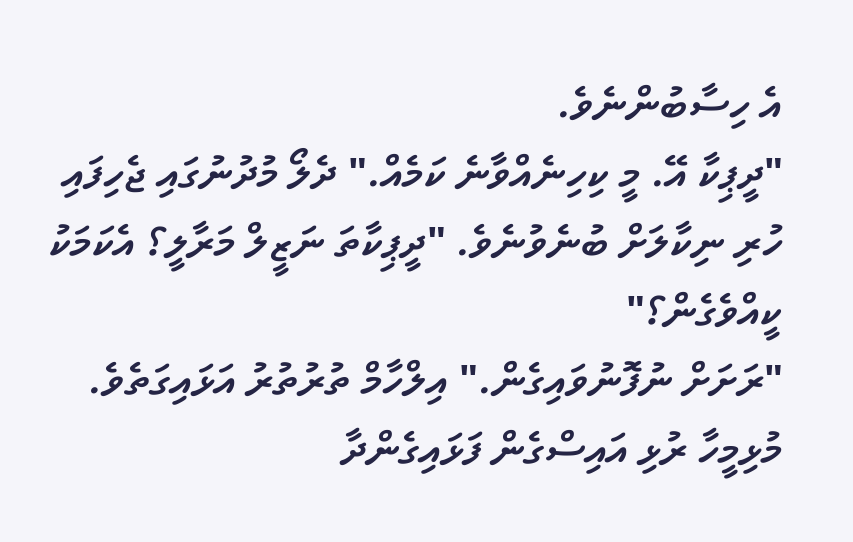އެ ހިސާބުންނެވެ.
"ދީޕިކާ އޭ. މީ ކިހިނެއްވާނެ ކަމެއް." ދެލޯ މުދުނުގައި ޖެހިފައި ހުރި ނިކާލަށް ބުނެވުނެވެ. "ދީޕިކާތަ ނަޒީލް މަރާލީ؟ އެކަމަކު ކީއްވެގެން؟"
"ރަށަށް ނުފޮނުވައިގެން." އިލްހާމް ތުރުތުރު އަޅައިގަތެވެ. މުޅިމީހާ ރުޅި އައިސްގެން ފަޅައިގެންދާ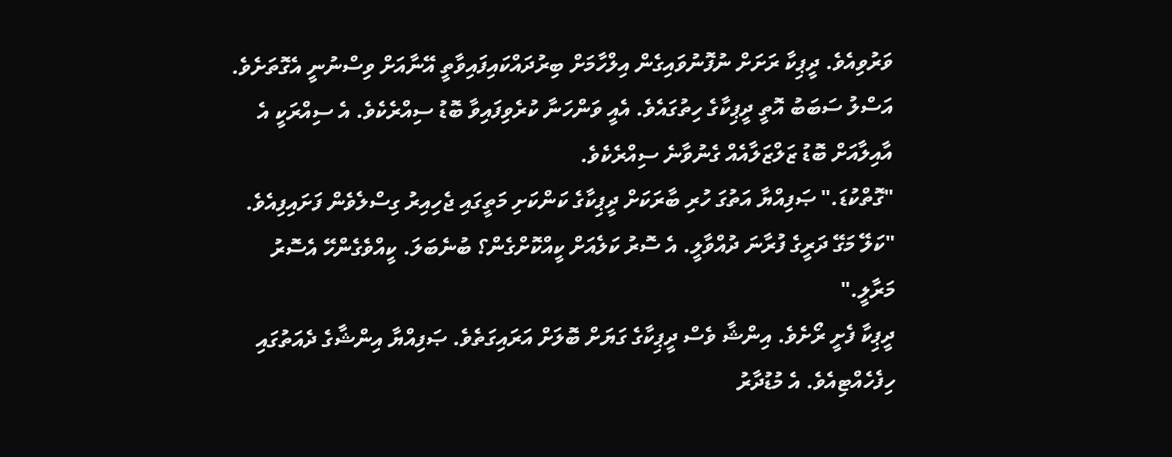ވަރުވިއެވެ. ދީޕިކާ ރަށަށް ނުފޮނުވައިގެން އިލްހާމަށް ބިރުދައްކައިފައިވާތީ އޭނާއަށް ވިސްނުނީ އެގޮތަށެވެ. އަސްލު ސަބަބު އޮތީ ދީޕިކާގެ ހިތުގައެވެ. އެއީ ވަންހަނާ ކުރެވިފައިވާ ބޮޑު ސިއްރެކެވެ. އެ ސިއްރަކީ އެ އާއިލާއަށް ބޮޑު ޒަލްޒަލާއެއް ގެނުވާނެ ސިއްރެކެވެ.
"ގޮތްކުޑަ." ޞަފިއްޔާ އަތުގަ ހުރި ބާރަކަށް ދީޕިކާގެ ކަންކަށި މަތީގައި ޖެހިއިރު ގިސްލެވެން ފަށައިފިއެވެ. "ކަލޭ މަގޭ ދަރީގެ ފުރާނަ ދުއްވާލީ. އެ ސޮރު ކަލެއަށް ކީއްކޮށްގެން؟ ބުނެބަލަ. ކީއްވެގެންހޭ އެސޮރު މަރާލީ."
ދީޕިކާ ފެށީ ރޯށެވެ. އިންޝާ ވެސް ދީޕިކާގެ ގަޔަށް ބޮލަށް އަރައިގަތެވެ. ޞަފިއްޔާ އިންޝާގެ ދެއަތުގައި ހިފެހެއްޓިއެވެ. އެ މުޑުދާރު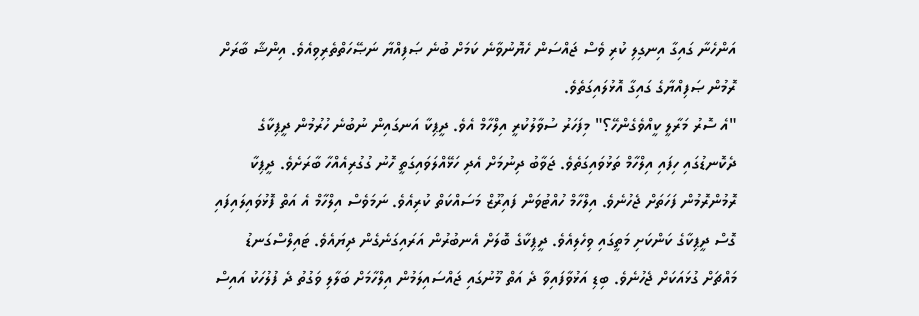އަންހެނާ ގައިގާ އިނގިލި ކުރި ވެސް ޖައްސަން ހެޔޮނުވާނެ ކަމަށް ބުނެ ޞަފިއްޔާ ނަޞޭހަތްތެރިވިއެވެ. އިންޝާ ބާރަށް ރޮމުން ޞަފިއްޔާގެ ގައިގާ އޮޅުލައިގަތެވެ.
"އެ ސޮރު މަރާލީ ކީއްވެގެންހޭ؟" މިފަހަރު ސުވާލުކުރީ އިލްހާމް އެވެ. ދީޕިކާ އަނގައިން ނުބުނެ ހުރުމުން ދީޕިކާގެ ދެކޮނޑުގައި ހިފައި އިލްހާމް ތަޅުވައިގަތެވެ. ޖަވާބު ދިނުމަށް އެދި ހަޅޭއްލަވައިގަތީ ހޮނު ގުގުރިއެއްހާ ބާރަށެވެ. ދީޕިކާ ރޮމުންރޮމުން ފަހަތަށް ޖެހުނެވެ. އިލްހާމް ހުއްޓުވަން ފައިރޫޒް މަސައްކަތް ކުރިއެވެ. ނަމަވެސް އިލްހާމް އެ އަތް ފޮޅުވައިލައިފައި ގޮސް ދީޕިކާގެ ކަންކަށި މަތީގައި ވިހެލިއެވެ. ދީޕިކާގެ ބޮލަށް އެނބުރުން އަރައިގަނެގެން ދިޔައެވެ. ޓައިލްސްގަނޑު މައްޗަށް ގުޅައަކަށް ޖެހުނެވެ. ބިޑި އަޅުވާފައިވާ ދެ އަތް މޫނުގައި ޖައްސައިލަމުން އިލްހާމަށް ބަލާލި ވަގުތު ދެ ފުލުހަކު އައިސް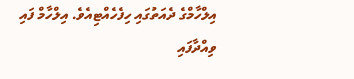އިލްހާމްގެ ދެއަތުގައި ހިފެހެއްޓިއެވެ. އިލްހާމް ފައި ވިއްދާފައި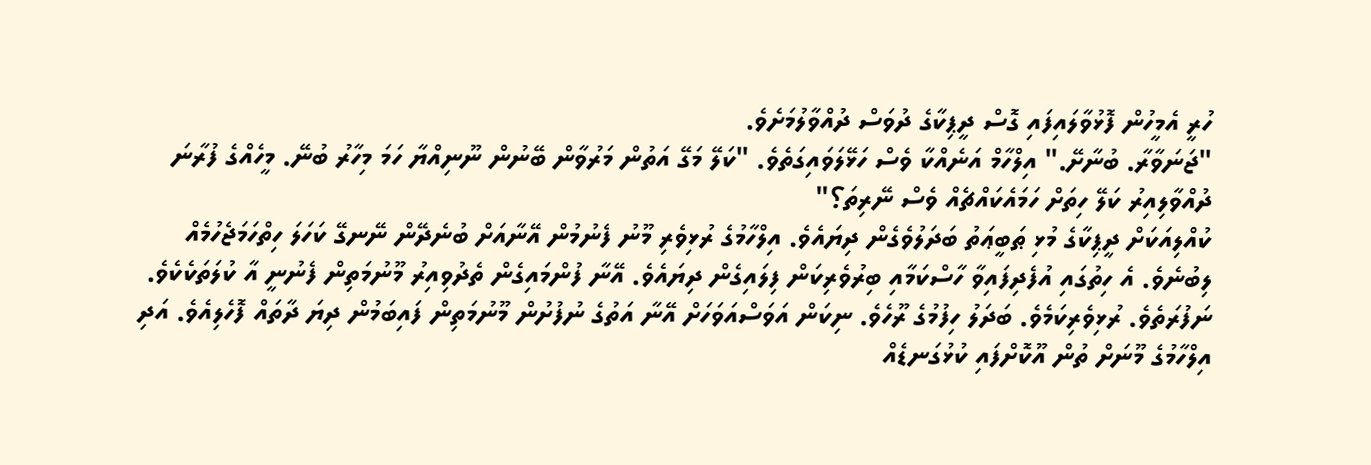ހުރީ އެމީހުން ފޮޅުވާލައިފައި ގޮސް ދީޕިކާގެ ދުވަސް ދުއްވާލުމަށެވެ.
"ޖަނަވާރާ. ބުނާށޭ." އިލްހާމް އަނެއްކާ ވެސް ހަޅޭލަވައިގަތެވެ. "ކަލޭ މަގޭ އަތުން މަރުވާން ބޭނުން ނޫނިއްޔާ ހަމަ މިހާރު ބުނޭ. މީހެއްގެ ފުރާނަ ދުއްވާލިއިރު ކަލޭ ހިތަށް ހަމައެކައްޗެއް ވެސް ނޭރިތަ؟"
ކުއްލިއަކަށް ދީޕިކާގެ މުޅި ޠަބީޢަތު ބަދަލުވެގެން ދިޔައެވެ. އިލްހާމުގެ ރުޅިވެރި މޫނު ފެނުމުން އޭނާއަށް ބުނެދޭން ނޭނގޭ ކަހަލަ ހިތްހަމަޖެހުމެއް ލިބުނެވެ. އެ ހިތުގައި އުފެދިފައިވާ ހާސްކަމާއި ބިރުވެރިކަން ފިލައިގެން ދިޔައެވެ. އޭނާ ފުންމައިގެން ތެދުވިއިރު މޫނުމަތިން ފެނުނީ އާ ކުލަތަކެކެވެ. ނަފުރަތެވެ. ރުޅިވެރިކަމެވެ. ބަދަލު ހިފުމުގެ ރޫހެވެ. ނިކަން އަވަސްއަވަހަށް އޭނާ އަތުގެ ނުފުށުން މޫނުމަތިން ފައިބަމުން ދިޔަ ދާތައް ފޮހެލިއެވެ. އަދި އިލްހާމުގެ މޫނަށް ތުން އޫކޮށްފައި ކުޅުގަނޑެއް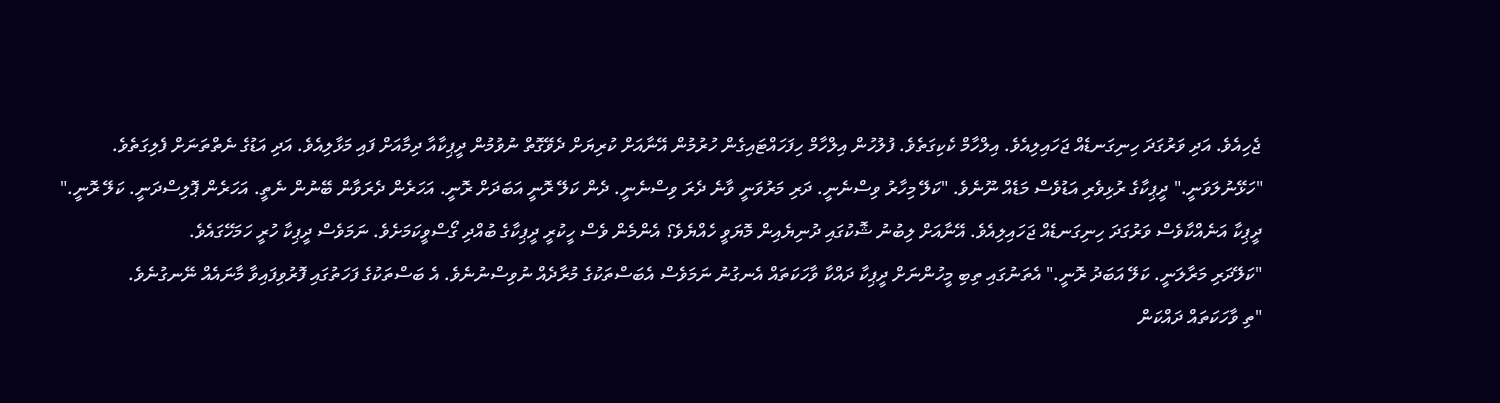ޖެހިއެވެ. އަދި ވަރުގަދަ ހިނިގަނޑެއް ޖަހައިލިއެވެ. އިލްހާމް ކެކިގަތެވެ. ފުލުހުން އިލްހާމް ހިފަހައްޓައިގެން ހުރުމުން އޭނާއަށް ކުރިޔަށް ދެވޭގޮތް ނުވުމުން ދީޕިކާއާ ދިމާއަށް ފައި މަޅާލިއެވެ. އަދި އަޑުގެ ނެތްތަނަށް ފެލިގަތެވެ.
"ހަޅޭނުލަވަނީ." ދީޕިކާގެ ރުޅިވެރި އަޑުވެސް މަޑެއް ނޫނެވެ. "ކަލޭ މިހާރު ވިސްނެނީ. ދަރި މަރުވަނީ ވާނެ ދެރަ ވިސްނެނީ. ދެން ކަލޭ ރޮނީ އަބަދަށް ރޮނީ. އަހަރެން ދެރަވާން ބޭނުން ނެތީ. އަހަރެން ޕޮލިސްދަނީ. ކަލޭ ރޮނީ."
ދީޕިކާ އަނެއްކާވެސް ވަރުގަދަ ހިނިގަނޑެއް ޖަހައިލިއެވެ. އޭނާއަށް ލިބުނު ޝޮކުގައި ދުނިޔެއިން މޮޔަވީ ހެއްޔެވެ؟ އެންމެން ވެސް ހީކުރީ ދީޕިކާގެ ބުއްދި ގޯސްވީކަމަށެވެ. ނަމަވެސް ދީޕިކާ ހުރީ ހަމަހޭގައެވެ.
"ކަލޭދަރި މަރާލަނީ. ކަލޭ އަބަދު ރޮނީ." އެތަނުގައި ތިބި މީހުންނަށް ދީޕިކާ ދައްކާ ވާހަކަތައް އެނގުނު ނަމަވެސް އެބަސްތަކުގެ މުރާދެއް ނުވިސްނުނެވެ. އެ ބަސްތަކުގެ ފަހަތުގައި ފޮރުވިފައިވާ މާނައެއް ނޭނގުނެވެ.
"ތި ވާހަކަތައް ދައްކަން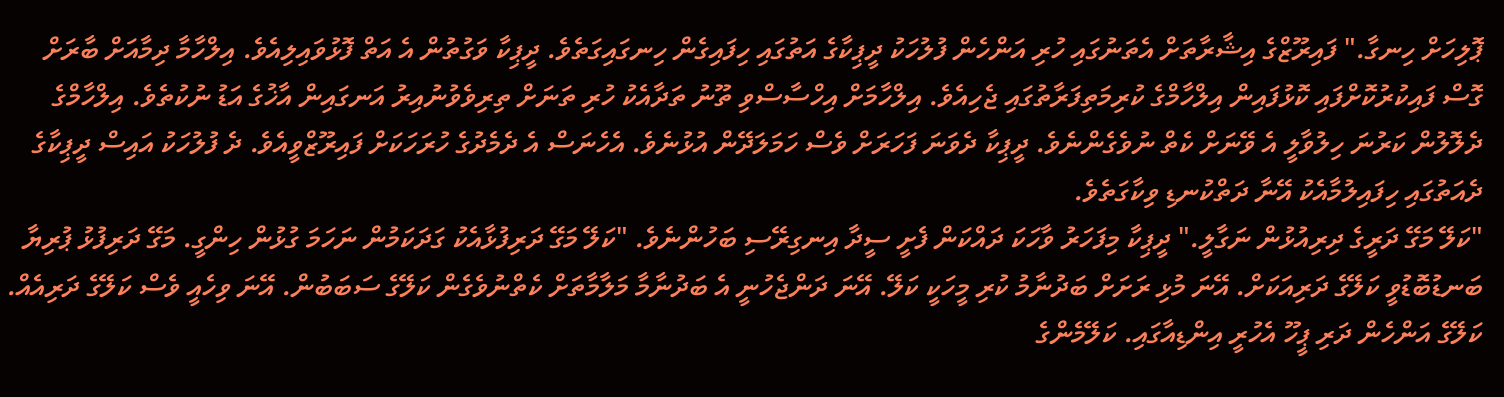ޕޮލިހަށް ހިނގާ." ފައިރޫޒްގެ އިޝާރާތަށް އެތަނުގައި ހުރި އަންހެން ފުލުހަކު ދީޕިކާގެ އަތުގައި ހިފައިގެން ހިނގައިގަތެވެ. ދީޕިކާ ވަގުތުން އެ އަތް ފޮޅުވައިލިއެވެ. އިލްހާމާ ދިމާއަށް ބާރަށް ގޮސް ފައިކުރުކޮށްފައި ކޮޅުފައިން އިލްހާމްގެ ކުރިމަތިފަރާތުގައި ޖެހިއެވެ. އިލްހާމަށް އިހްސާސްވި ތޫނު ތަދާއެކު ހުރި ތަނަށް ތިރިވެވުނުއިރު އަނގައިން އާޚުގެ އަޑު ނުކުތެވެ. އިލްހާމްގެ ދެލޮލުން ކަރުނަ ހިލުވާލީ އެ ވޭނަށް ކެތް ނުވެގެންނެވެ. ދީޕިކާ ދެވަނަ ފަހަރަށް ވެސް ހަމަލަދޭން އުޅުނެވެ. އެހެނަސް އެ ދެމެދުގެ ހުރަހަކަށް ފައިރޫޒްވީއެވެ. ދެ ފުލުހަކު އައިސް ދީޕިކާގެ ދެއަތުގައި ހިފައިލުމާއެކު އޭނާ ދަތްކުނޑި ވިކާގަތެވެ.
"ކަލޭ މަގޭ ދަރީގެ ދިރިއުޅުން ނަގާލީ." ދީޕިކާ މިފަހަރު ވާހަކަ ދައްކަން ފެށީ ސީދާ އިނގިރޭސި ބަހުންނެވެ. "ކަލޭ މަގޭ ދަރިފުޅާއެކު ގަދަކަމުން ނަހަމަ ގުޅުން ހިންގީ. މަގޭ ދަރިފުޅު ޕުރިޔާ ބަނޑުބޮޑުވީ ކަލޭގެ ދަރިއަކަށް. އޭނަ މުޅި ރަށަށް ބަދުނާމު ކުރި މީހަކީ ކަލޭ. އޭނަ ދަންޖެހުނީ އެ ބަދުނާމާ މަލާމާތަށް ކެތްނުވެގެން ކަލޭގެ ސަބަބުން. އޭނަ ވިހެއީ ވެސް ކަލޭގެ ދަރިއެއް. ކަލޭގެ އަންހެން ދަރި ޕީހޫ އެހުރީ އިންޑިއާގައި. ކަލޭމެންގެ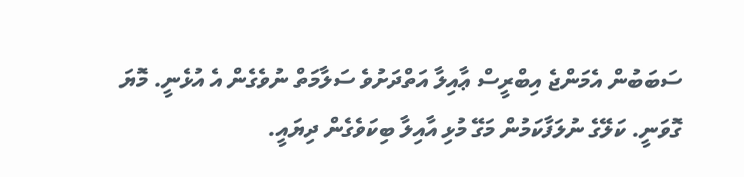ސަބަބުން އެމަންޖެ އިބްރީސް ޢާއިލާ އަތްދަށުވެ ސަލާމަތް ނުވެގެން އެ އުޅެނީ. މޮޔަ ގޮވަނީ. ކަލޭގެ ނުލަފާކަމުން މަގޭ މުޅި އާއިލާ ބިކަވެގެން ދިޔައީ.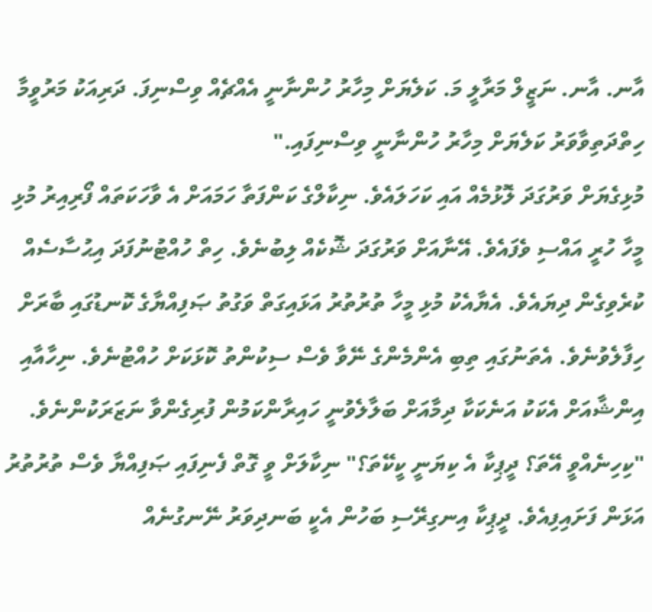އާނ. އާނ. ނަޒީލް މަރާލީ މަ. ކަލެޔަށް މިހާރު ހުންނާނީ އެއްޗެއް ވިސްނިފަ. ދަރިއަކު މަރުވީމާ ހިތްދަތިވާވަރު ކަލެޔަށް މިހާރު ހުންނާނީ ވިސްނިފައި."
މުޅިގެޔަށް ވަރުގަދަ ލޮޅުމެއް އައި ކަހަލައެވެ. ނިކާލްގެ ކަންފަތާ ހަމައަށް އެ ވާހަކަތައް ފޯރިއިރު މުޅި މީހާ ހުރީ އައްސި ވެފައެވެ. އޭނާއަށް ވަރުގަދަ ޝޮކެއް ލިބުނެވެ. ހިތް ހުއްޓުނުފަދަ އިޙުސާސެއް ކުރެވިގެން ދިޔައެވެ. އެޔާއެކު މުޅި މީހާ ތުރުތުރު އަޅައިގަތް ވަގުތު ޞަފިއްޔާގެ ކޮނޑުގައި ބާރަށް ހިފާލެވުނެވެ. އެތަނުގައި ތިބި އެންމެންގެ ނޭވާ ވެސް ސިކުންތު ކޮޅަކަށް ހުއްޓުނެވެ. ނިހާއާއި އިންޝާއަށް އެކަކު އަނެކަކާ ދިމާއަށް ބަލާލެވުނީ ހައިރާންކަމުން ފުރިގެންވާ ނަޒަރަކުންނެވެ.
"ކިހިނެއްވީ އޭތަ؟ ދީޕިކާ އެ ކިޔަނީ ކީކޭތަ؟" ނިކާލަށް ވީ ގޮތް ފެނިފައި ޞަފިއްޔާ ވެސް ތުރުތުރު އަޅަން ފަށައިފިއެވެ. ދީޕިކާ އިނގިރޭސި ބަހުން އެކީ ބަނދިވަރު ނޭނގުނެއް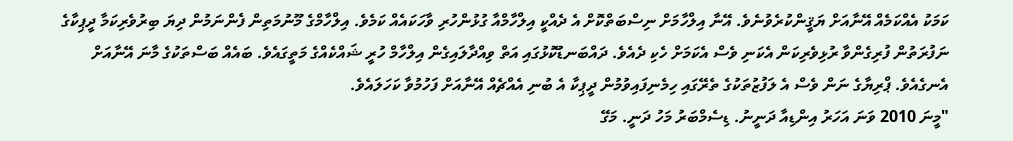ކަމަކު އެއްކަމެއް އޭނާއަށް ޔަޤީންކުރެވުނެވެ. އޭނާ އިލްހާމަށް ނިސްބަތްކޮށް އެ ދެއްކީ އިލްހާމްއާ ގުޅުންހުރި ވާހަކައެއް ކަމެވެ. އިލްހާމްގެ މޫނުމަތިން ފެންނަމުން ދިޔަ ބިރުވެރިކަމާ ދީޕިކާގެ ނަފުރަތުން ފުރިގެންވާ ރުޅިވެރިކަން އެކަނި ވެސް އެކަމަށް ހެކި ދެއެވެ. ދައްބަނޑުކޮޅުގައި އަތް ވިއްދާލައިގެން އިލްހާމް ހުރީ ޝައްކެއްގެ މަތީގައެވެ. ބައެއް ބަސްތަކުގެ މާނަ އޭނާއަށް އެނގެއެވެ. ޕްރިޔާގެ ނަން ވެސް އެ ލަފުޒުތަކުގެ ތެރޭގައި ހިމެނިފައިވުމުން ދީޕިކާ އެ ބުނި އެއްޗެއް އޭނާއަށް ފަހުމުވާ ކަހަލައެވެ.
"މީނަ 2010 ވަނަ އަހަރު އިންޑިއާ ދަނީނު. ޑިސެމްބަރު މަހު ދަނީ. މަގޭ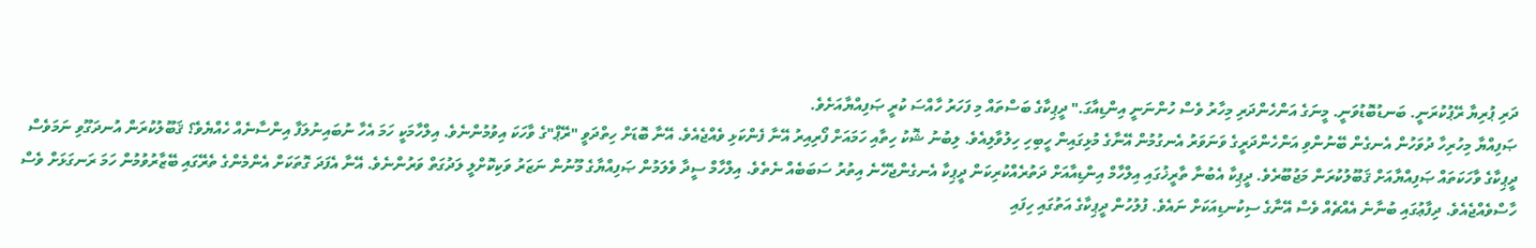ދަރި ޕުރިޔާ ރޭޕުކުރަނީ. ބަނޑުބޮޑުވަނީ. މީނަގެ އަންހެންދަރި މިހާރު ވެސް ހުންނަނީ އިންޑިއާގަ." ދީޕިކާގެ ބަސްތައް މި ފަހަރު ހާއްސަ ކުރީ ޞަފިއްޔާއަށެވެ.
ޞަފިއްޔާ މިހުރިހާ ދުވަހުން އެނގެން ބޭނުންވި އަންހެންދަރީގެ ވަނަވަރު އެނގުމުން އޭނާގެ މުޅިގައިން ހީބިހި ހިލުވާލިއެވެ. ލިބުނު ޝޮކު ހިތާއި ހަމައަށް ފޯރިއިރު އޭނާ ފެންކަޅި ވެއްޖެއެވެ. އޭނާ ބޮޑަށް ހިތްދަވީ "ރޭޕް"ގެ ވާހަކަ އިވުމުންނެވެ. އިލްހާމަކީ ހަމަ އެހާ ނުބައިނުލަފާ އިންސާނެއް ހެއްޔެވެ؟ ޤަބޫލުކުރަން އުނދަގޫވި ނަމަވެސް ދީޕިކާގެ ވާހަކަތައް ޞަފިއްޔާއަށް ޤަބޫލުކުރަން މަޖުބޫރެވެ. ދީޕިކާ އެބުނާ ތާރީޚުގައި އިލްހާމް އިންޑިއާއަށް ދަތުރެއްކުރިކަން ދީޕިކާ އެނގެންޖެހޭނެ އިތުރު ސަބަބެއް ނެތެވެ. އިލްހާމް ސީދާ ވެލަމުން ޞަފިއްޔާގެ މޫނުން ނަޒަރު ވަކިކޮށްލީ ލަދުގަތް ވަރުންނެވެ. އޭނާ އެފަދަ ގޮތަކަށް އެންމެންގެ ތެރޭގައި ބޭޒާރުވުމުން ހަމަ ރަނގަޅަށް ވެސް ހާސްވެއްޖެއެވެ. ދިފާޢުގައި ބުނާނެ އެއްޗެއް ވެސް އޭނާގެ ސިކުނޑިއަކަށް ނައެވެ. ފުލުހުން ދީޕިކާގެ އަތުގައި ހިފައި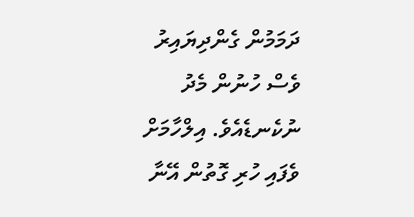ދަމަމުން ގެންދިޔައިރު ވެސް ހުނުން މެދު ނުކެނޑެއެވެ. އިލްހާމަށް ވެފައި ހުރި ގޮތުން އޭނާ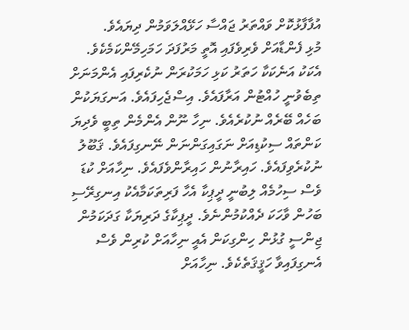އުފާފާޅުކޮށް ވައްތަރު ޖައްސާ ހަޅޭއްލަވަމުން ދިޔައެވެ.
މުޅި ފެންޑާއަށް ވެރިވެފައި އޮތީ މަރުފަދަ ހަމަހިމޭންކަމެކެވެ. އެކަކު އަނެކަކާ ހަތަރު ކަޅި ހަމަކުރަން ނުކެރިފައި އެންމަނަށް ތިބެވުނީ ހުއްޓުން އަރާފައެވެ. އިސްޖެހިފައެވެ. އަނގަޔަކުން ބަހެއް ބޭރެއް ނުކުރެއެވެ. ނިހާ ނޫން އެންމެން ތިބީ ވެދިޔަ ކަންތައް ސިކުޑިއަށް ނަގައިގަންނަން ނޭނގިފައެވެ. ޤަބޫލު ނުކުރެވިފައެވެ. ހައިރާނުން ހައިރާންވެފައެވެ. ނިހާއަށް ކުޑަ ވެސް ސިހުމެއް ލިބުނީ ދީޕިކާ އެހާ ފަރިތަކަމާއެކު އިނގިރޭސި ބަހުން ވާހަކަ ދެއްކުމުންނެވެ. ދީޕިކާގެ ދަރިޔަކާ ގަދަކަމުން ޖިންސީ ގުޅުން ހިންގިކަން އެއީ ނިހާއަށް ކުރިން ވެސް އެނގިފައިވާ ހަޤީޤަތެކެވެ. ނިހާއަށް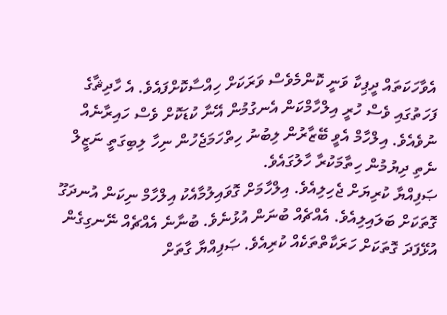އެވާހަކަތައް ދީޕިކާ ވަނީ ކޮންމެވެސް ވަރަކަށް ހިއްސާކޮށްފައެވެ. އެ ހާދިޘާގެ ފަހަތުގައި ވެސް ހުރީ އިލްހާމްކަން އެނގުމުން އޭނާ ކުޑަކޮށް ވެސް ހައިރާނެއް ނުވެއެވެ. އިލްހާމް އެވީ ބޭޒާރުން ލިބުނު ހިތްހަމަޖެހުން ނިހާ ލިބިގަތީ ނަޒީލް ނެތި ދިޔުމުން ހިތާމަކުރާ ހާލުގައެވެ.
ޞަފިއްޔާ ކުރިޔަށް ޖެހިލިއެވެ. އިލްހާމަށް ގޮވައިލުމާއެކު އިލްހާމް ނިކަން އުނދަގޫ ގޮތަކަށް ބަލައިލިއެވެ. އެއްޗެއް ބުނަން އުޅުނެވެ. ބުނާނެ އެއްޗެއް ނޭނގިގެން އުޅޭފަދަ ގޮތަކަށް ހަރަކާތްތަކެއް ކުރިއެވެ. ޞަފިއްޔާ ގާތަށް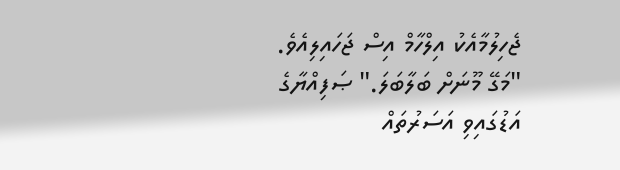ޖެހިލުމާއެކު އިލްހާމް އިސް ޖަހައިލިއެވެ.
"މަގޭ މޫނަށް ބަލާބަލަ." ޞަފިއްޔާގެ އަޑުގައިވި އަސަރުތައް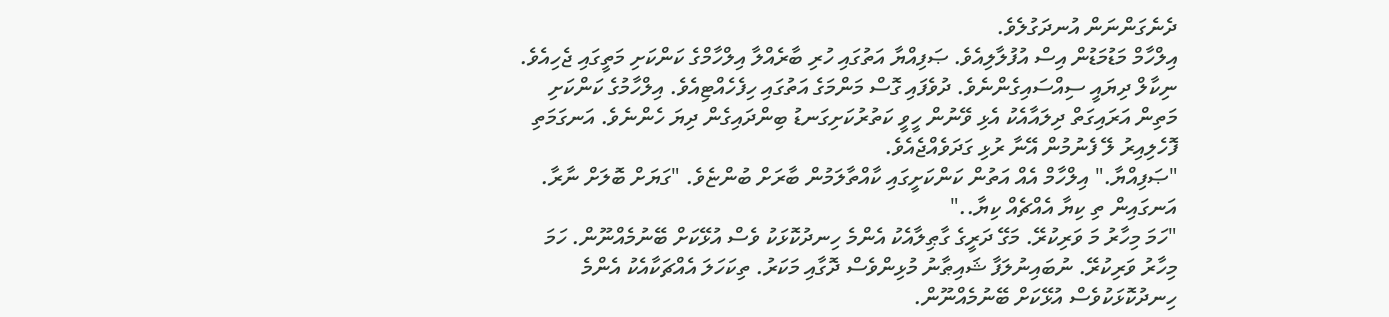ދެނެގަންނަން އުނދަގުލެވެ.
އިލްހާމް މަޑުމަޑުން އިސް އުފުލާލިއެވެ. ޞަފިއްޔާ އަތުގައި ހުރި ބާރެއްލާ އިލްހާމްގެ ކަންކަށި މަތީގައި ޖެހިއެވެ. ނިކާލް ދިޔައީ ސިއްސައިގެންނެވެ. ދުވެފައި ގޮސް މަންމަގެ އަތުގައި ހިފެހެއްޓިއެވެ. އިލްހާމުގެ ކަންކަށި މަތިން އަރައިގަތް ދިލައާއެކު އެޅި ވޭނުން ހީވީ ކަތުރުކަށިގަނޑު ބިންދައިގެން ދިޔަ ހެންނެވެ. އަނގަމަތި ފޮހެލިއިރު ލޭ ފެނުމުން އޭނާ ރުޅި ގަދަވެއްޖެއެވެ.
"ޞަފިއްޔާ." އިލްހާމް އެއް އަތުން ކަންކަށީގައި ކާއްތާލަމުން ބާރަށް ބުންޏެވެ. "ގަޔަށް ބޮލަށް ނާރާ. އަނގައިން ތި ކިޔާ އެއްޗެއް ކިޔާ.."
"ހަމަ މިހާރު މަ ވަރިކުރޭ. މަގޭ ދަރީގެ ގާޠިލާއެކު އެންމެ ހިނދުކޮޅަކު ވެސް އުޅޭކަށް ބޭނުމެއްނޫން. ހަމަ މިހާރު ވަރިކުރޭ. ނުބައިނުލަފާ ޝައިޠާނު މުޅިންވެސް ދޮގާއި މަކަރު. ތިކަހަލަ އެއްޗަކާއެކު އެންމެ ހިނދުކޮޅަކުވެސް އުޅޭކަށް ބޭނުމެއްނޫން.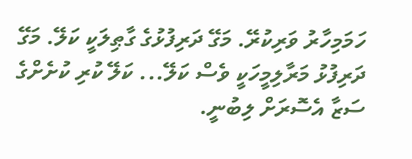ހަމަމިހާރު ވަރިކުރޭ. މަގޭ ދަރިފުޅުގެ ގާޠިލަކީ ކަލޭ. މަގޭ ދަރިފުޅު މަރާލިމީހަކީ ވެސް ކަލޭ... ކަލޭ ކުރި ކުށެށްގެ ސަޒާ އެސޮރަށް ލިބުނީ.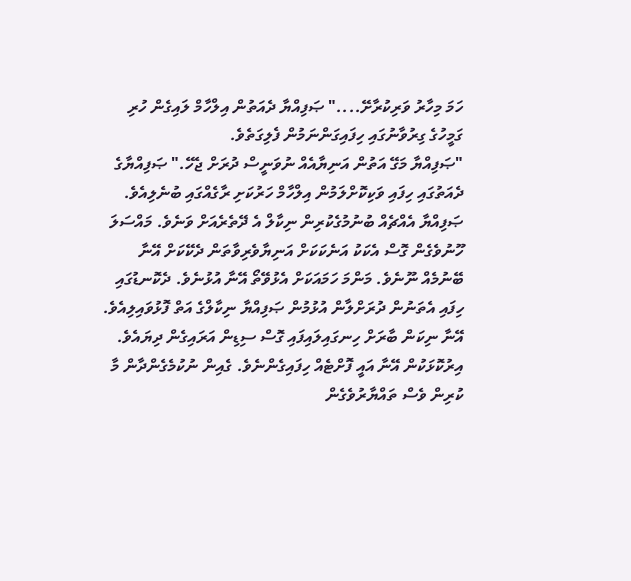ހަމަ މިހާރު ވަރިކުރާށޭ...." ޞަފިއްޔާ ދެއަތުން އިލްހާމް ލައިގެން ހުރި ގަމީހުގެ ގިރުވާނުގައި ހިފައިގަންނަމުން ފެލިގަތެވެ.
"ޞަފިއްޔާ މަގޭ އަތުން އަނިޔާއެއް ނުވަނީސް ދުރަށް ޖެހޭ." ޞަފިއްޔާގެ ދެއަތުގައި ހިފައި ވަކިކޮށްލަމުން އިލްހާމް ހަރުކަށި ރާގެއްގައި ބުނެލިއެވެ.
ޞަފިއްޔާ އެއްޗެއް ބުނުމުގެކުރިން ނިކާލް އެ ދޭތެރެއަށް ވަނެވެ. މައްސަލަ ހޫނުވެގެން ގޮސް އެކަކު އަނެކަކަށް އަނިޔާވެރިވާތަން ދެކޭކަށް އޭނާ ބޭނުމެއް ނޫނެވެ. މަންމަ ހަމައަކަށް އެޅުވޭތޯ އޭނާ އުޅުނެވެ. ދެކޮނޑުގައި ހިފައި އެތަނުން ދުރަށްލާން އުޅުމުން ޞަފިއްޔާ ނިކާލްގެ އަތް ފޮޅުވައިލިއެވެ. އޭނާ ނިކަން ބާރަށް ހިނގައިލައިފައި ގޮސް ސިޑިން އަރައިގެން ދިޔައެވެ. އިރުކޮޅަކުން އޭނާ އައީ ފޮށްޓެއް ހިފައިގެންނެވެ. ގެއިން ނުކުމެގެންދާން މާ ކުރިން ވެސް ތައްޔާރުވެގެން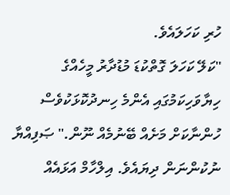ހުރި ކަހަލައެވެ.
"ކަލޭ ކަހަލަ ގޮތްކުޑަ މުޑުދާރު މީހެއްގެ ހިޔާވަހިކަމުގައި އެންމެ ހިނދުކޮޅަކުވެސް ހުންނާކަށް މަށެއް ބޭނުމެއް ނޫން." ޞަފިއްޔާ ނުކުންނަން ދިޔައެވެ. އިލްހާމް އަޅައެއް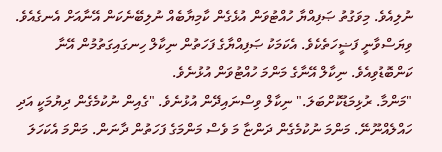ނުލިއެވެ. މިވަގުތު ޞަފިއްޔާ ހުއްޓުވަން އުޅެގެން ކާމިޔާބެއް ނުލިބޭނެކަން އޭނާއަށް އެނގެއެވެ. ވިޔަސްވާނީ ފަޟީހަތެކެވެ. އެކަމަކު ޞަފިއްޔާގެ ފަހަތުން ނިކާލް ހިނގައިގަތުމުން އޭނާ ކަންބޮޑުވިއެވެ. ނިކާލް އޭނާގެ މަންމަ ހުއްޓުވަން އުޅުނެވެ.
"މަންމާ. ރުޅިމަޑުކޮށްބަލަ." ނިކާލް ވިސްނައިދޭން އުޅުނެވެ. "ގެއިން ނުކުމެގެން ދިޔުމަކީ އަދި ހައްލެއްނޫނޭ. މަންމަ ނުކުމެގެން ދަންޏާ މަ ވެސް މަންމަގެ ފަހަތުން ދާނަން. މަންމަ އެކަހަލަ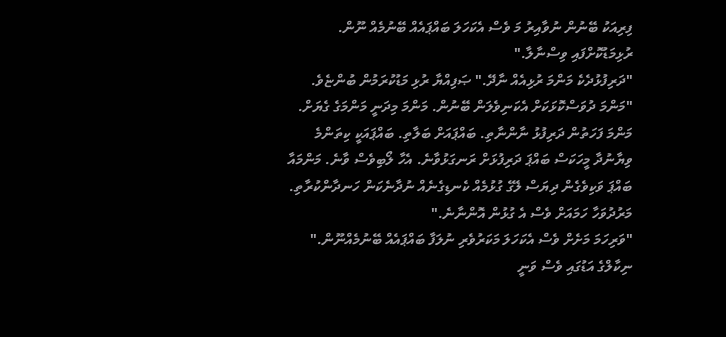ފިރިއަކު ބޭނުން ނުވާއިރު މަ ވެސް އެކަހަލަ ބައްޕައެއް ބޭނުމެއް ނޫން. ރުޅިމަޑުކޮށްފައި ވިސްނާލާ."
"ދަރިފުޅުދެކެ މަންމަ ރުޅިއެއް ނާދޭ." ޞަފިއްޔާ ރުޅި މަޑުކުރަމުން ބުންޏެވެ. "މަންމަ ދުވަސްކޮޅަކަށް އެކަނިވެލަން ބޭނުން. މަންމަ މިދަނީ މަންމަގެ ގެޔަށް. މަންމަ ފަހަތުން ދަރިފުޅު ނާންނާތި. ބައްޕައަށް ބަލާތި. ބައްޕައަކީ ކިތަންމެ ވިޔާނުދާ މީހަކަސް ބައްޕަ ދަރިފުޅަށް ރަނގަޅުވާނެ. އެހާ ލޯބިވެސް ވާނެ. މަންމައާ ބައްޕަ ވަކިވެގެން ދިޔަސް ލޭގެ ގުޅުމެއް ކެނޑިގެނެއް ނުދާނެކަން ހަނދާންކުރާތި. މަރުދުވަހާ ހަމައަށް ވެސް އެ ގުޅުން އޮންނާނެ."
"ވަރިހަމަ މަށެށް ވެސް އެކަހަލަ މަކަރުވެރި ނުލަފާ ބައްޕައެއް ބޭނުމެއްނޫން." ނިކާލްގެ އަޑުގައި ވެސް ވަނީ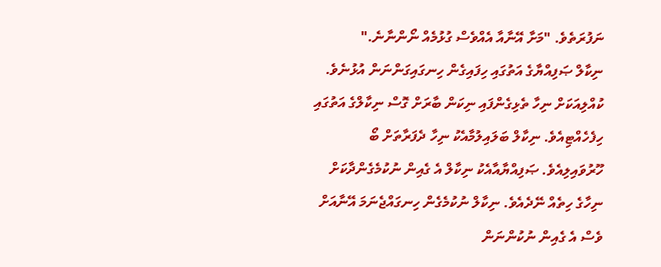ނަފުރަތެވެ. "މަށާ އޭނާއާ އެއްވެސް ގުޅުމެއް ނޯންނާނެ."
ނިކާލް ޞަފިއްޔާގެ އަތުގައި ހިފައިގެން ހިނގައިގަންނަން އުޅުނެވެ. ކުއްލިއަކަށް ނިހާ ތެޅިގެންފައި ނިކަން ބާރަށް ގޮސް ނިކާލްގެ އަތުގައި ހިފެހެއްޓިއެވެ. ނިކާލް ބަލައިލުމާއެކު ނިހާ ދެފަރާތަށް ބޯ ހޫރުވައިލިއެވެ. ޞަފިއްޔާއާއެކު ނިކާލް އެ ގެއިން ނުކުމެގެންދާކަށް ނިހާގެ ހިތެއް ނޭދެއެވެ. ނިކާލް ނުކުމެގެން ހިނގައްޖެނަމަ އޭނާއަށް ވެސް އެ ގެއިން ނުކުންނަން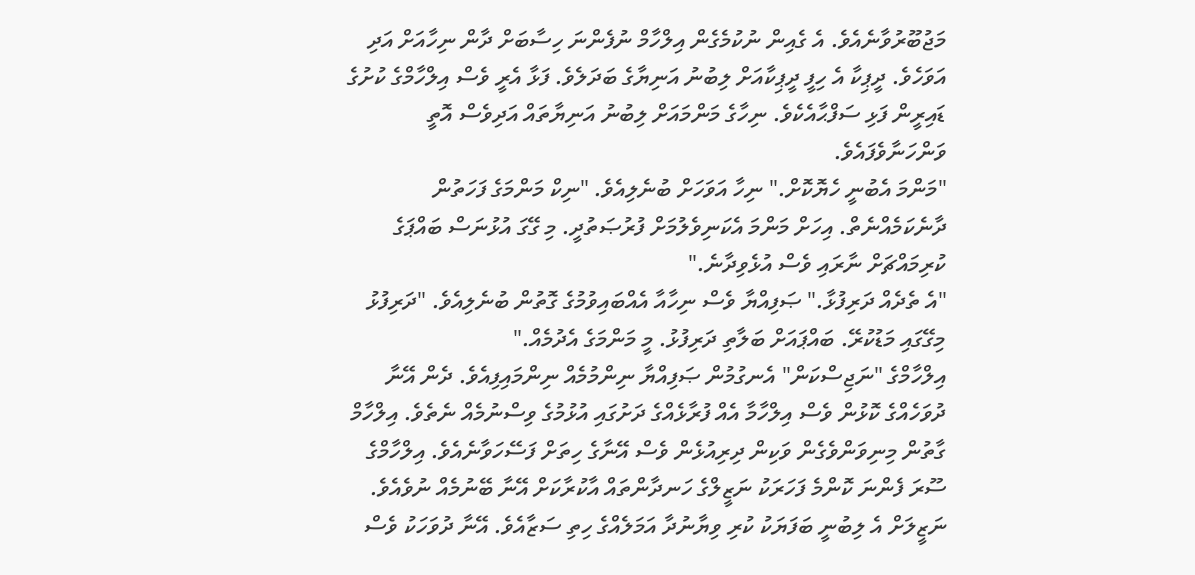މަޖުބޫރުވާނެއެވެ. އެ ގެއިން ނުކުމެގެން އިލްހާމް ނުފެންނަ ހިސާބަށް ދާން ނިހާއަށް އަދި އަވަހެވެ. ދީޕިކާ އެ ހިފީ ދީޕިކާއަށް ލިބުނު އަނިޔާގެ ބަދަލެވެ. ފަޅާ އެރީ ވެސް އިލްހާމްގެ ކުށުގެ ޑައިރީން ފަޅި ސަފްޙާއެކެވެ. ނިހާގެ މަންމައަށް ލިބުނު އަނިޔާތައް އަދިވެސް އޮތީ ވަންހަނާވެފައެވެ.
"މަންމަ އެބުނީ ހެޔޮކޮށް." ނިހާ އަވަހަށް ބުނެލިއެވެ. "ނިކް މަންމަގެ ފަހަތުން ދާނެކަމެއްނެތް. އިހަށް މަންމަ އެކަނިވެލުމަށް ފުރުޞަތުދީ. މި ގޭގަ އުޅުނަސް ބައްޕަގެ ކުރިމައްޗަށް ނާރައި ވެސް އުޅެވިދާނެ."
"އެ ތެދެއް ދަރިފުޅާ." ޞަފިއްޔާ ވެސް ނިހާއާ އެއްބައިވުމުގެ ގޮތުން ބުނެލިއެވެ. "ދަރިފުޅު މިގޭގައި މަޑުކުރޭ. ބައްޕައަށް ބަލާތި ދަރިފުޅު. މީ މަންމަގެ އެދުމެއް."
އިލްހާމްގެ "ނަޖިސްކަން" އެނގުމުން ޞަފިއްޔާ ނިންމުމެއް ނިންމައިފިއެވެ. ދެން އޭނާ ދުވަހެއްގެ ކޮޅުން ވެސް އިލްހާމާ އެއް ފުރާޅެއްގެ ދަށުގައި އުޅުމުގެ ވިސްނުމެއް ނެތެވެ. އިލްހާމް ގާތުން މިނިވަންވެގެން ވަކިން ދިރިއުޅެން ވެސް އޭނާގެ ހިތަށް ފަސޭހަވާނެއެވެ. އިލްހާމްގެ ސޫރަ ފެންނަ ކޮންމެ ފަހަރަކު ނަޒީލްގެ ހަނދާންތައް އާކުރާކަށް އޭނާ ބޭނުމެއް ނުވެއެވެ. ނަޒީލަށް އެ ލިބުނީ ބަފަޔަކު ކުރި ވިޔާނުދާ އަމަލެއްގެ ހިތި ސަޒާއެވެ. އޭނާ ދުވަހަކު ވެސް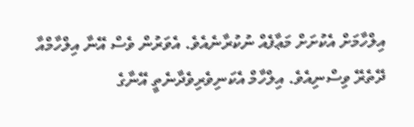އިލްހާމަށް އެކުށަށް މަޢާފެއް ނުކުރާނެއެވެ. އެވަރުން ވެސް އޭނާ އިލްހާމްއާ ދޭތެރޭ ވިސްނިއެވެ. އިލްހާމް އެކަނިވެރިވެދާނެތީ އޭނާގެ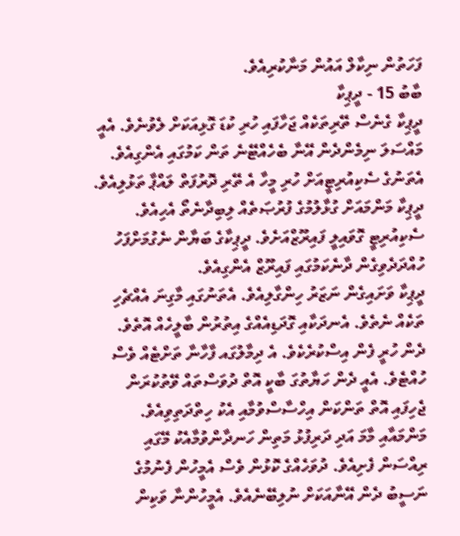ފަހަތުން ނިކާލް އައުން މަނާކުރިއެވެ.
ބާބު 15 - ދީޕިކާ
ދީޕިކާ ގެނެސް ތޭރިތަކެއް ޖަހާފައި ހުރި ކުޑަ ގޮޅިއަކަށް ލެވުނެވެ. އެއީ މައްސަލަ ނިމެންދެން އޭނާ ބެހެއްޓޭނެ ތަން ކަމުގައި އެންގިއެވެ. އެތަނުގެ ސެކިއުރިޓީއަށް ހުރި މީހާ އެ ތޭރި ދޮރުފަތް ލައްޕާ ތަޅުލިއެވެ. ދީޕިކާ މަންމައަށް ގުޅާލުމުގެ ފުރުޞަތެއް ލިބިދާނެތޯ އެހިއެވެ. ސެކިއުރިޓީ ގޮވައިލީ ފައިރޫޒްއަށެވެ. ދީޕިކާގެ ބަޔާން ނެގުމަށްފަހު ހުއްދަދެވިގެން ދާނެކަމުގައި ފައިރޫޒް އެންގިއެވެ.
ދީޕިކާ ވަށައިގެން ނަޒަރު ހިންގާލިއެވެ. އެތަނުގައި މާގިނަ އެއްޗެހި ތަކެއް ނެތެވެ. އެނދަކާއި ގޮދަޑިއެއްގެ އިތުރުން ބާލީހެއް އޮތެވެ. ދެން ހުރީ ފެން އިސްކުރެކެވެ. އެ ދިމާލުގައ ފާހާނާ ތަށްޓެއް ވެސް ހުއްޓެވެ. އެއީ ދެން ހަޔާތުގަ ބާކީ އޮތް ދުވަސްތައް ވޭތުކުރަން ޖެހިފައި އޮތް ތަންކަން އިހްސާސްވުމާއި އެކު ހިތްދަތިވިއެވެ. މަންމައާއި މާމަ އަދި ދަރިފުޅު މަތިން ހަނދާންވުމާއެކު މޭގައި ރިއްސަން ފެށިއެވެ. ދުވަހެއްގެ ކޮޅުން ވެސް އެމީހުން ފެނުމުގެ ނަސީބު ދެން އޭނާއަކަށް ނުލިބޭނެއެވެ. އެމީހުންނާ ވަކިން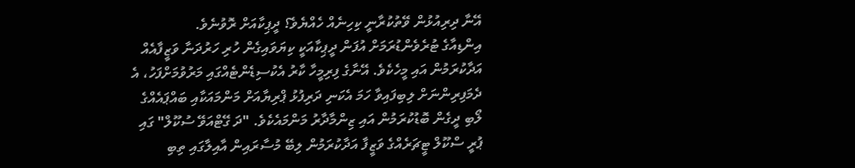އޭނާ ދިރިއުޅުން ވޭތުކުރާނީ ކިހިނެއް ހެއްޔެވެ؟ ދީޕިކާއަށް ރޮވުނެވެ.
އިންޑިއާގެ ޓުރެވެންޑުރަމަށް އުފަން ދީޕިކާއަކީ ކިޔަވައިގެން ހުރި ހަރުދަނާ ވަޒީފާއެއް އަދާކުރަމުން އައި މީހެކެވެ. އޭނާގެ ފިރިމީހާ ކާރު އެކުސިޑެންޓެއްގައި މަރުވުމަށްފަހު، އެ ދެމަފިރިންނަށް ލިބިފައިވާ ހަމަ އެކަނި ދަރިފުޅު ޕްރިޔާއަށް މަންމައަކާއި ބައްޕައެއްގެ ލޯބި ދީގެން ބޮޑުކުރަމުން އައި ޒިންމާދާރު މަންމައެކެވެ. "ދަ ގޭޓްއަވޭ ސުކޫލް" ގައި ޕުރީ ސްކޫލް ޓީޗަރެއްގެ ވަޒީފާ އަދާކުރަމުން ލިބޭ މުސާރައިން އާއިލާގައި ތިބި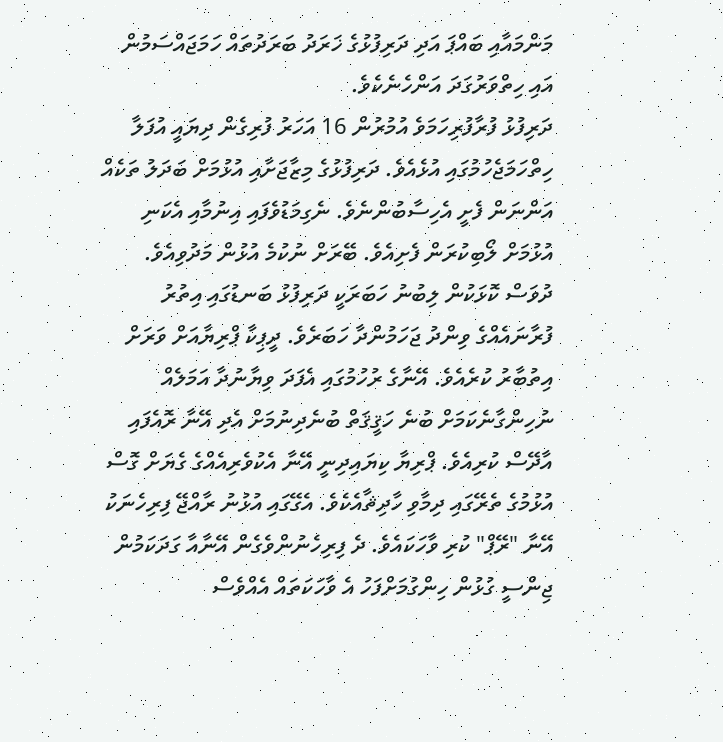މަންމައާއި ބައްޕަ އަދި ދަރިފުޅުގެ ޚަރަދު ބަރަދުތައް ހަމަޖައްސަމުން އައި ހިތްވަރުގަދަ އަންހެނެކެވެ.
ދަރިފުޅު ފުރާފުރިހަމަވެ އުމުރުން 16 އަހަރު ފުރިގެން ދިޔައީ އުފަލާ ހިތްހަމަޖެހުމުގައި އުޅެއެވެ. ދަރިފުޅުގެ މިޒާޖަށާއި އުޅުމަށް ބަދަލު ތަކެއް އަންނަން ފެށީ އެހިސާބުންނެވެ. ނެގިމަޑުވެފައި އިނުމާއި އެކަނި އުޅުމަށް ލޯބިކުރަން ފެށިއެވެ. ބޭރަށް ނުކުމެ އުޅުން މަދުވިއެވެ. ދުވަސް ކޮޅަކުން ލިބުނު ހަބަރަކީ ދަރިފުޅު ބަނޑުގައި އިތުރު ފުރާނައެއްގެ ވިންދު ޖަހަމުންދާ ހަބަރެވެ. ދީޕިކާ ޕްރިޔާއަށް ވަރަށް އިތުބާރު ކުރެއެވެ. އޭނާގެ ރުހުމުގައި އެފަދަ ވިޔާނުދާ އަމަލެއް ނުހިންގާނެކަމަށް ބުނެ ހަޤީޤަތް ބުނެދިނުމަށް އެދި އޭނާ ރޮއެފައި އާދޭސް ކުރިއެވެ. ޕްރިޔާ ކިޔައިދިނީ އޭނާ އެކުވެރިއެއްގެ ގެޔަށް ގޮސް އުޅުމުގެ ތެރޭގައި ދިމާވި ހާދިޘާއެކެވެ. އެގޭގައި އުޅުނު ރާއްޖޭ ފިރިހެނަކު އޭނާ "ރޭޕް" ކުރި ވާހަކައެވެ. ދެ ފިރިހެނުންވެގެން އޭނާއާ ގަދަކަމުން ޖިންސީ ގުޅުން ހިންގުމަށްފަހު އެ ވާހަކަތައް އެއްވެސް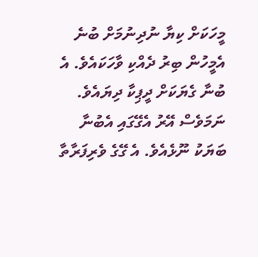މީހަކަށް ކިޔާ ނުދިނުމަށް ބުނެ އެމީހުން ބިރު ދެއްކި ވާހަކައެވެ. އެ ބުނާ ގެޔަކަށް ދީޕިކާ ދިޔައެވެ. ނަމަވެސް އޭރު އެގޭގައި އެބުނާ ބަޔަކު ނޫޅެއެވެ. އެ ގޭގެ ވެރިފަރާތާ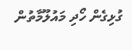ގުޅިގެން ހޯދި މައުލޫމާތުން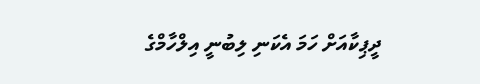ދީޕިކާއަށް ހަމަ އެކަނި ލިބުނީ އިލްހާމްގެ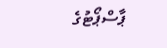ޕާސްޕޯޓުގެ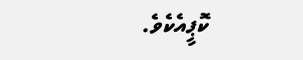ކޮޕީއެކެވެ.